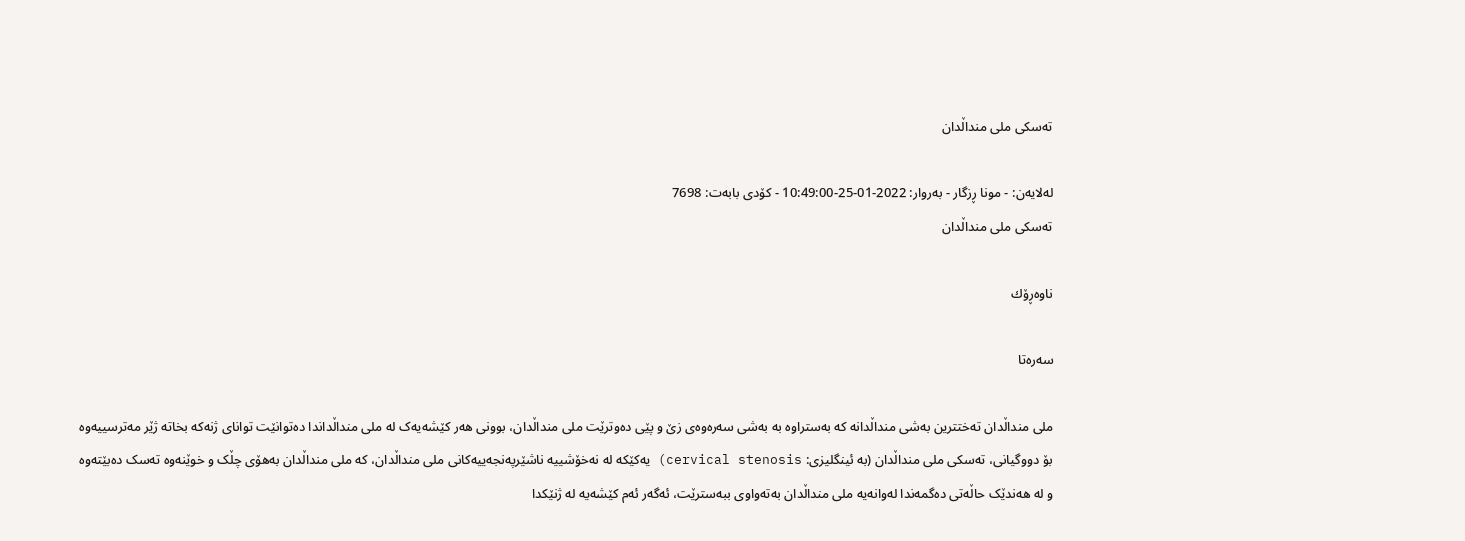تەسکی ملی منداڵدان

له‌لایه‌ن: - مونا ڕزگار - به‌روار: 2022-01-25-10:49:00 - کۆدی بابەت: 7698
تەسکی ملی منداڵدان

ناوه‌ڕۆك

سەرەتا

ملی منداڵدان تەختترین بەشی منداڵدانە کە بەستراوە بە بەشی سەرەوەی زێ و پێی دەوترێت ملی منداڵدان، بوونی هەر کێشەیەک لە ملی منداڵداندا دەتوانێت توانای ژنەکە بخاتە ژێر مەترسییەوە بۆ دووگیانی، تەسکی ملی منداڵدان (بە ئینگلیزی: cervical stenosis) یەکێکە لە نەخۆشییە ناشێرپەنجەییەکانی ملی منداڵدان، کە ملی منداڵدان بەهۆی چڵک و خوێنەوە تەسک دەبێتەوە و لە هەندێک حاڵەتی دەگمەندا لەوانەیە ملی منداڵدان بەتەواوی ببەسترێت، ئەگەر ئەم کێشەیە لە ژنێکدا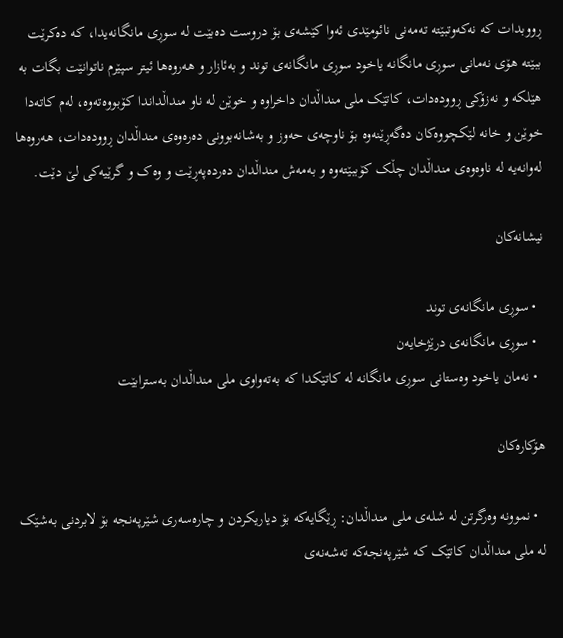ڕووبدات کە نەکەوتبێتە تەمەنی نائومێدی ئەوا کێشەی بۆ دروست دەبێت لە سوڕی مانگانەیدا، کە دەکرێت ببێتە هۆی نەمانی سوڕی مانگانە یاخود سوڕی مانگانەی توند و بەئازار و هەروەها ئیتر سپێرم ناتوانێت بگات بە هێلکە و نەزۆکی ڕوودەدات، کاتێک ملی منداڵدان داخراوە و خوێن لە ناو منداڵداندا کۆبووەتەوە، لەم کاتەدا خوێن و خانە لێکچووەکان دەگەڕێنەوە بۆ ناوچەی حەوز و بەشانەبوونی دەرەوەی منداڵدان ڕوودەدات، هەروەها لەوانەیە لە ناوەوەی منداڵدان چڵک کۆببێتەوە و بەمەش منداڵدان دەردەپەڕێت و وەک و گرێیەکی لێ دێت.

نیشانەکان

  • سوڕی مانگانەی توند
  • سوڕی مانگانەی درێژخایەن
  • نەمان یاخود وەستانی سوڕی مانگانە لە کاتێکدا کە بەتەواوی ملی منداڵدان بەسترابێت

هۆکارەکان

  • نموونە وەرگرتن لە شلەی ملی منداڵدان: ڕێگایەکە بۆ دیاریکردن و چارەسەری شێرپەنجە بۆ لابردنی بەشێک لە ملی منداڵدان کاتێک کە شێرپەنجەکە تەشەنەی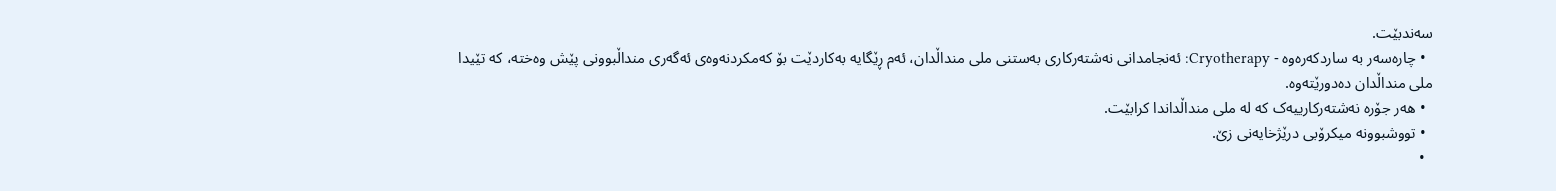سەندبێت.
  • چارەسەر بە ساردکەرەوه - Cryotherapy: ئەنجامدانی نەشتەرکاری بەستنی ملی منداڵدان، ئەم ڕێگایە بەکاردێت بۆ کەمکردنەوەی ئەگەری منداڵبوونی پێش وەختە، کە تێیدا ملی منداڵدان دەدورێتەوە.
  • هەر جۆرە نەشتەرکارییەک کە لە ملی منداڵداندا کرابێت.
  • تووشبوونە میکرۆبی درێژخایەنی زێ.
  •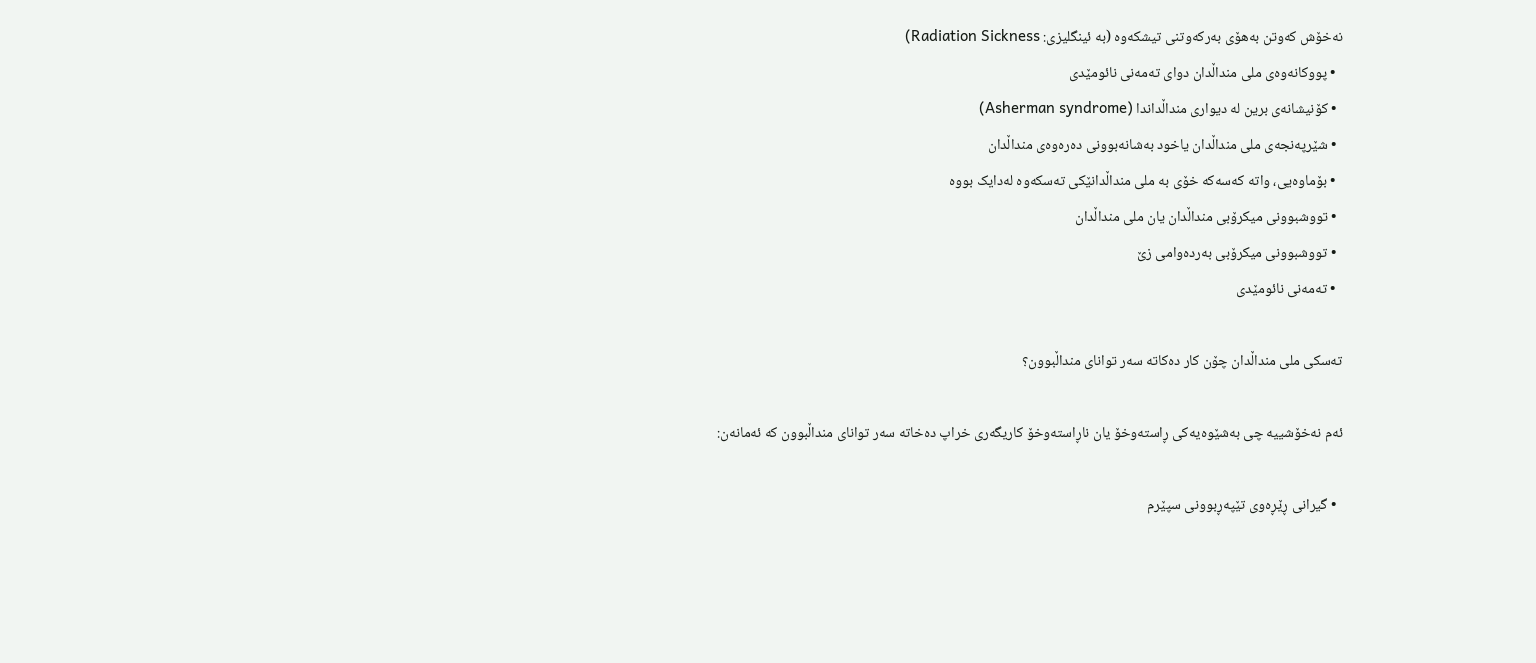نەخۆش کەوتن بەهۆی بەرکەوتنی تیشکەوە (بە ئینگلیزی: Radiation Sickness)
  • پووکانەوەی ملی منداڵدان دوای تەمەنی نائومێدی
  • کۆنیشانەی برین لە دیواری منداڵداندا (Asherman syndrome)
  • شێرپەنجەی ملی منداڵدان یاخود بەشانەبوونی دەرەوەی منداڵدان
  • بۆماوەیی، واتە کەسەکە خۆی بە ملی منداڵدانێکی تەسکەوە لەدایک بووە
  • تووشبوونی میکرۆبی منداڵدان یان ملی منداڵدان
  • تووشبوونی میکرۆبی بەردەوامی زێ
  • تەمەنی نائومێدی

تەسکی ملی منداڵدان چۆن کار دەکاتە سەر توانای منداڵبوون؟

ئەم نەخۆشییە چی بەشێوەیەکی ڕاستەوخۆ یان ناڕاستەوخۆ کاریگەری خراپ دەخاتە سەر توانای منداڵبوون کە ئەمانەن:

  • گیرانی ڕێڕەوی تێپەڕبوونی سپێرم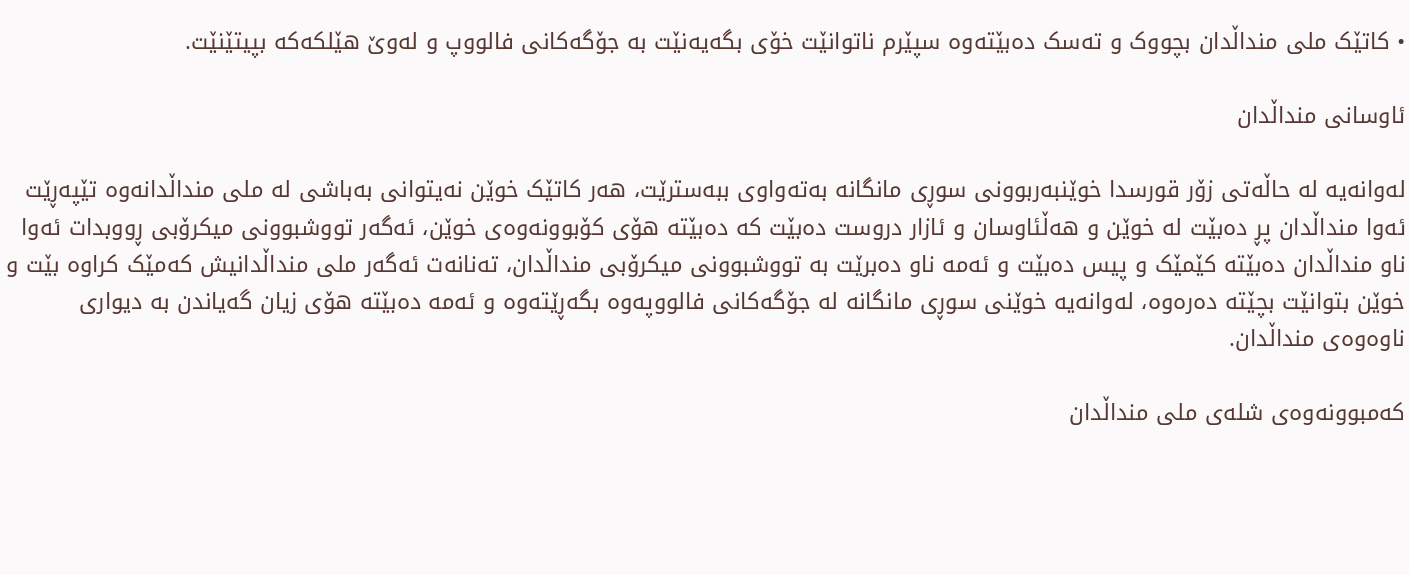• کاتێک ملی منداڵدان بچووک و تەسک دەبێتەوە سپێرم ناتوانێت خۆی بگەیەنێت بە جۆگەکانی فالووپ و لەوێ هێلکەکە بپیتێنێت.

ئاوسانی منداڵدان

لەوانەیە لە حاڵەتی زۆر قورسدا خوێنبەربوونی سوڕی مانگانە بەتەواوی ببەسترێت، هەر کاتێک خوێن نەیتوانی بەباشی لە ملی منداڵدانەوە تێپەڕێت ئەوا منداڵدان پڕ دەبێت لە خوێن و هەڵئاوسان و ئازار دروست دەبێت کە دەبێتە هۆی کۆبوونەوەی خوێن، ئەگەر تووشبوونی میکرۆبی ڕووبدات ئەوا ناو منداڵدان دەبێتە کێمێک و پیس دەبێت و ئەمە ناو دەبرێت بە تووشبوونی میکرۆبی منداڵدان، تەنانەت ئەگەر ملی منداڵدانیش کەمێک کراوە بێت و خوێن بتوانێت بچێتە دەرەوە، لەوانەیە خوێنی سوڕی مانگانە لە جۆگەکانی فالووپەوە بگەڕێتەوە و ئەمە دەبێتە هۆی زیان گەیاندن بە دیواری ناوەوەی منداڵدان.

کەمبوونەوەی شلەی ملی منداڵدان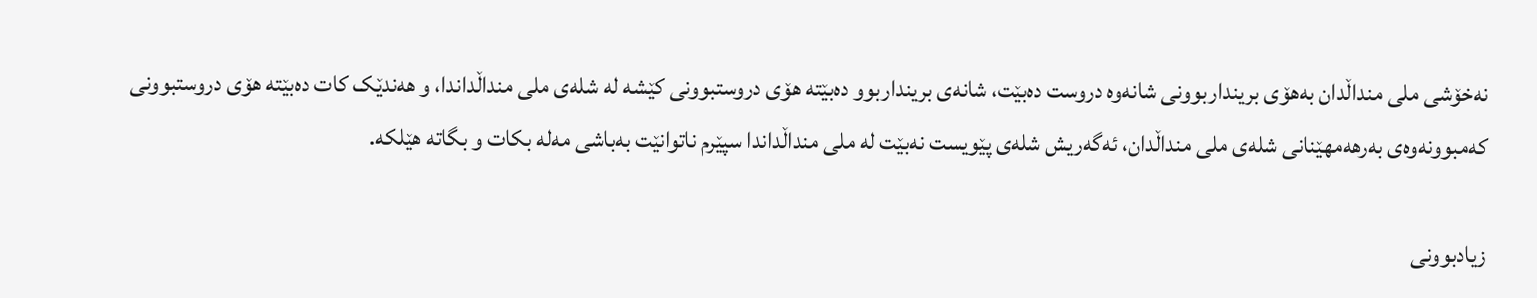نەخۆشی ملی منداڵدان بەهۆی برینداربوونی شانەوە دروست دەبێت، شانەی برینداربوو دەبێتە هۆی دروستبوونی کێشە لە شلەی ملی منداڵداندا، و هەندێک کات دەبێتە هۆی دروستبوونی کەمبوونەوەی بەرهەمهێنانی شلەی ملی منداڵدان، ئەگەریش شلەی پێویست نەبێت لە ملی منداڵداندا سپێرم ناتوانێت بەباشی مەلە بکات و بگاتە هێلکە.

زیادبوونی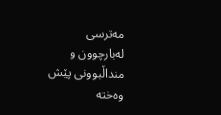مەترسی لەبارچوون و منداڵبوونی پێش وەختە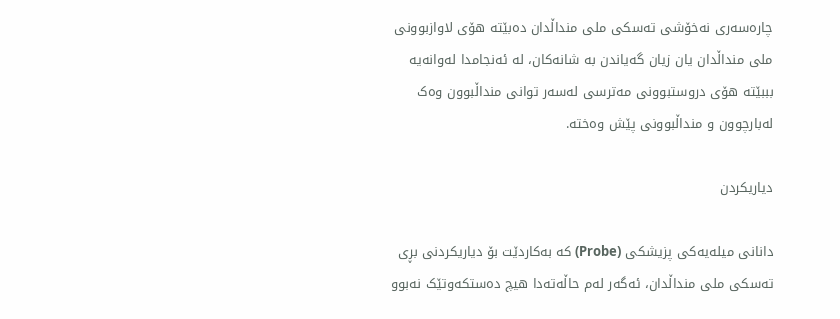چارەسەری نەخۆشی تەسکی ملی منداڵدان دەبێتە هۆی لاوازبوونی ملی منداڵدان یان زیان گەیاندن بە شانەکان، لە ئەنجامدا لەوانەیە بببێتە هۆی دروستبوونی مەترسی لەسەر توانی منداڵبوون وەک لەبارچوون و منداڵبوونی پێش وەختە.

دیاریکردن

دانانی میلەیەکی پزیشکی (Probe) کە بەکاردێت بۆ دیاریکردنی بڕی تەسکی ملی منداڵدان، ئەگەر لەم حاڵەتەدا هیچ دەستکەوتێک نەبوو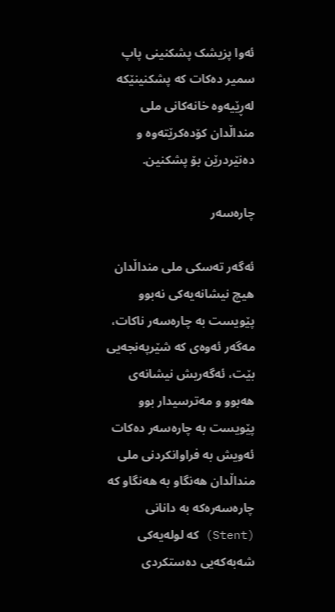ئەوا پزیشک پشکنینی پاپ سمیر دەکات کە پشکنینێکە لەڕێیەوە خانەکانی ملی منداڵدان کۆدەکرێتەوە و دەنێردرێن بۆ پشکنین.

چارەسەر

ئەگەر تەسکی ملی منداڵدان هیچ نیشانەیەکی نەبوو پێویست بە چارەسەر ناکات، مەگەر ئەوەی کە شێرپەنجەیی بێت، ئەگەریش نیشانەی هەبوو و مەترسیدار بوو پێویست بە چارەسەر دەکات ئەویش بە فراوانکردنی ملی منداڵدان هەنگاو بە هەنگاو کە چارەسەرەکە بە دانانی (Stent) کە لولەیەکی شەبەکەیی دەستکردی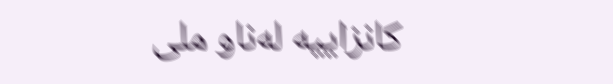کانزاییە لەناو ملی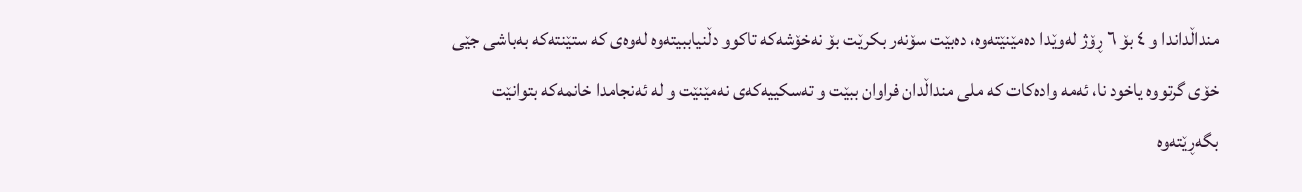منداڵداندا و ٤ بۆ ٦ ڕۆژ لەوێدا دەمێنێتەوە، دەبێت سۆنەر بکرێت بۆ نەخۆشەکە تاکوو دڵنیاببیتەوە لەوەی کە ستێنتەکە بەباشی جێی خۆی گرتووە یاخود نا، ئەمە وادەکات کە ملی منداڵدان فراوان ببێت و تەسکییەکەی نەمێنێت و لە ئەنجامدا خانمەکە بتوانێت بگەڕێتەوە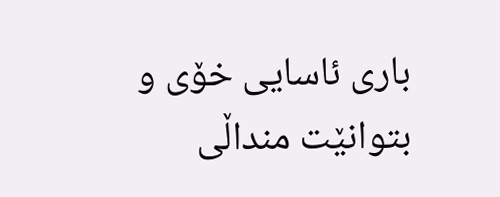باری ئاسایی خۆی و بتوانێت منداڵی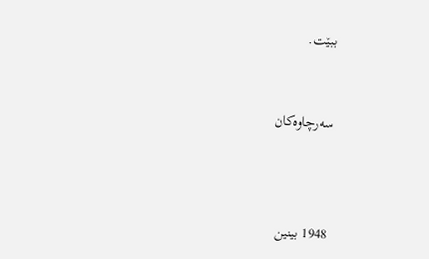ببێت.


سەرچاوەکان



1948 بینین